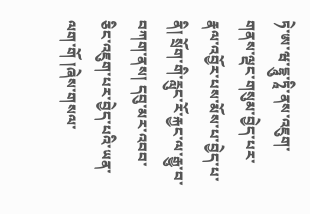ཏེ་ཨ་ཝ་དྷཱུ་ཏཱི་ནས་འཇུག་གནས་ལྡང་གསུམ་བྱེད་པར་རྣལ་འབྱོར་པས་མོས་པ་བྱེད་པ་ནི། སྲོག་གི་རླུང་རོ་རྐྱང་ལ་རྒྱུ་བ་བཀག་ནས། དབུ་མར་འབབ་ཅིང་འཇུག་པར་བྱེད་པའི་ཡན་ལག་གོ །ཞེས་གསལ་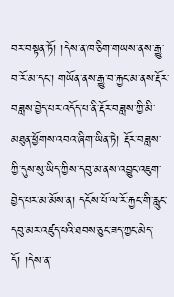བར་བསྟན་ཏོ། །དེས་ན་ཁ་ཅིག་གཡས་ནས་རྒྱུ་བ་རོ་མ་དང་། གཡོན་ནས་རྒྱུ་བ་རྐྱང་མ་ནས་རྡོར་བཟླས་བྱེད་པར་འདོད་པ་ནི་རྡོར་བཟླས་ཀྱི་མི་མཐུན་ཕྱོགས་འབའ་ཞིག་ཡིན་ཏེ། རྡོར་བཟླས་ཀྱི་དུས་སུ་ཡིད་ཀྱིས་དབུ་མ་ནས་འབྱུང་འཇུག་བྱེད་པར་མ་མོས་ན། དངོས་པོ་ལ་རོ་རྐྱང་གི་རླུང་དབུ་མར་འཛུད་པའི་ཐབས་ཅུང་ཟད་ཀྱང་མེད་དོ། །དེས་ན་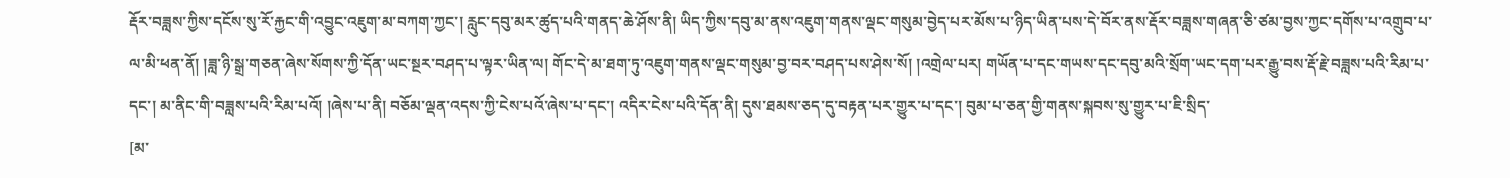རྡོར་བཟླས་ཀྱིས་དངོས་སུ་རོ་རྐྱང་གི་འབྱུང་འཇུག་མ་བཀག་ཀྱང་། རླུང་དབུ་མར་ཚུད་པའི་གནད་ཆེ་ཤོས་ནི། ཡིད་ཀྱིས་དབུ་མ་ནས་འཇུག་གནས་ལྡང་གསུམ་བྱེད་པར་མོས་པ་ཉིད་ཡིན་པས་དེ་བོར་ནས་རྡོར་བཟླས་གཞན་ཅི་ཙམ་བྱས་ཀྱང་དགོས་པ་འགྲུབ་པ་ལ་མི་ཕན་ནོ། །ཟླ་ཉི་སྒྲ་གཅན་ཞེས་སོགས་ཀྱི་དོན་ཡང་སྔར་བཤད་པ་ལྟར་ཡིན་ལ། གོང་དེ་མ་ཐག་ཏུ་འཇུག་གནས་ལྡང་གསུམ་བྱ་བར་བཤད་པས་ཤེས་སོ། །འགྲེལ་པར། གཡོན་པ་དང་གཡས་དང་དབུ་མའི་སྲོག་ཡང་དག་པར་རྒྱུ་བས་རྡོ་རྗེ་བཟླས་པའི་རིམ་པ་དང་། མ་ནིང་གི་བཟླས་པའི་རིམ་པའོ། །ཞེས་པ་ནི། བཅོམ་ལྡན་འདས་ཀྱི་ངེས་པའོ་ཞེས་པ་དང་། འདིར་ངེས་པའི་དོན་ནི། དུས་ཐམས་ཅད་དུ་བརྟན་པར་གྱུར་པ་དང་། བུམ་པ་ཅན་གྱི་གནས་སྐབས་སུ་གྱུར་པ་ཇི་སྲིད་
[མ་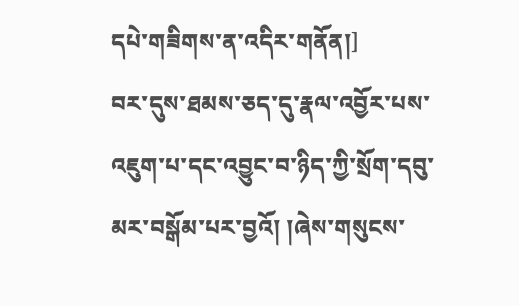དཔེ་གཟིགས་ན་འདིར་གནོན།]
བར་དུས་ཐམས་ཅད་དུ་རྣལ་འབྱོར་པས་འཇུག་པ་དང་འབྱུང་བ་ཉིད་ཀྱི་སྲོག་དབུ་མར་བསྒོམ་པར་བྱའོ། །ཞེས་གསུངས་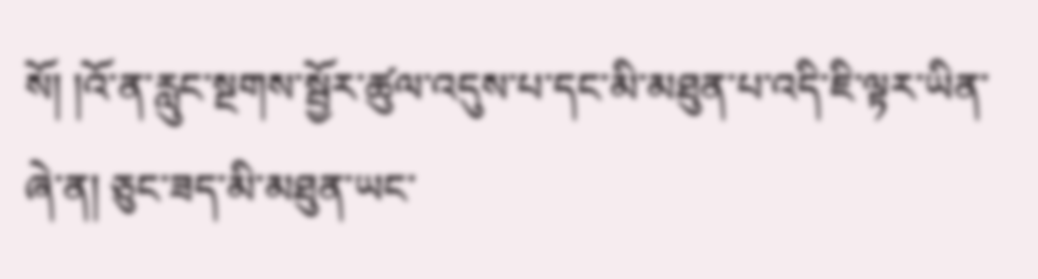སོ། །འོ་ན་རླུང་སྔགས་སྦྱོར་ཚུལ་འདུས་པ་དང་མི་མཐུན་པ་འདི་ཇི་ལྟར་ཡིན་ཞེ་ན། ཅུང་ཟད་མི་མཐུན་ཡང་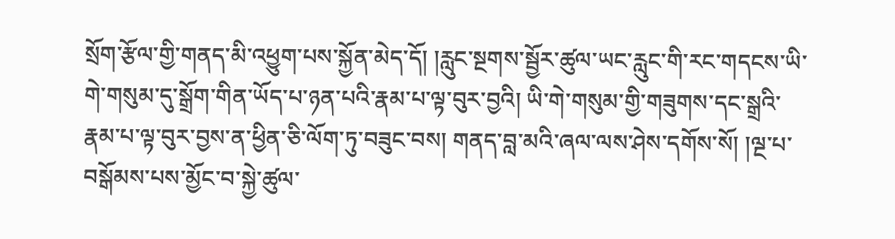སྲོག་རྩོལ་གྱི་གནད་མི་འཕྱུག་པས་སྐྱོན་མེད་དོ། །རླུང་སྔགས་སྦྱོར་ཚུལ་ཡང་རླུང་གི་རང་གདངས་ཡི་གེ་གསུམ་དུ་སྒྲོག་གིན་ཡོད་པ་ཉན་པའི་རྣམ་པ་ལྟ་བུར་བྱའི། ཡི་གེ་གསུམ་གྱི་གཟུགས་དང་སྒྲའི་རྣམ་པ་ལྟ་བུར་བྱས་ན་ཕྱིན་ཅི་ལོག་ཏུ་བཟུང་བས། གནད་བླ་མའི་ཞལ་ལས་ཤེས་དགོས་སོ། །ལྔ་པ་བསྒོམས་པས་མྱོང་བ་སྐྱེ་ཚུལ་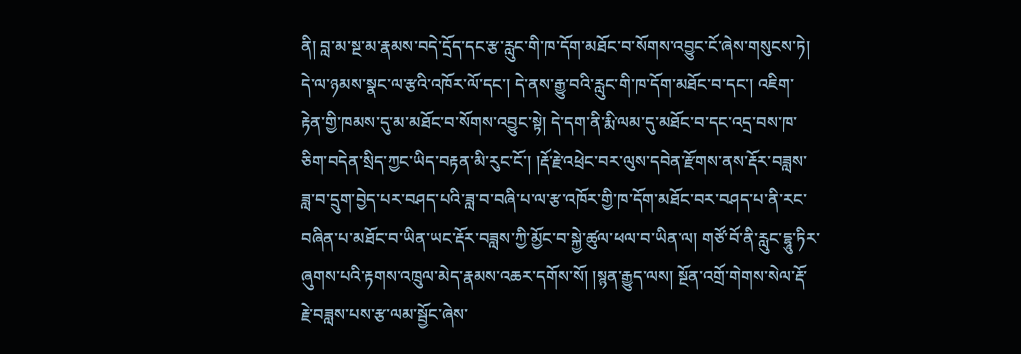ནི། བླ་མ་སྔ་མ་རྣམས་བདེ་དྲོད་དང་རྩ་རླུང་གི་ཁ་དོག་མཐོང་བ་སོགས་འབྱུང་ངོ་ཞེས་གསུངས་ཏེ། དེ་ལ་ཉམས་སྣང་ལ་རྩའི་འཁོར་ལོ་དང་། དེ་ནས་རྒྱུ་བའི་རླུང་གི་ཁ་དོག་མཐོང་བ་དང་། འཇིག་རྟེན་གྱི་ཁམས་དུ་མ་མཐོང་བ་སོགས་འབྱུང་སྟེ། དེ་དག་ནི་རྨི་ལམ་དུ་མཐོང་བ་དང་འདྲ་བས་ཁ་ཅིག་བདེན་སྲིད་ཀྱང་ཡིད་བརྟན་མི་རུང་ངོ་། །རྡོ་རྗེ་འཕྲེང་བར་ལུས་དབེན་རྫོགས་ནས་རྡོར་བཟླས་ཟླ་བ་དྲུག་བྱེད་པར་བཤད་པའི་ཟླ་བ་བཞི་པ་ལ་རྩ་འཁོར་གྱི་ཁ་དོག་མཐོང་བར་བཤད་པ་ནི་རང་བཞིན་པ་མཐོང་བ་ཡིན་ཡང་རྡོར་བཟླས་ཀྱི་མྱོང་བ་སྐྱེ་ཚུལ་ཕལ་བ་ཡིན་ལ། གཙོ་བོ་ནི་རླུང་དྷཱུ་ཏིར་ཞུགས་པའི་རྟགས་འཁྲུལ་མེད་རྣམས་འཆར་དགོས་སོ། །སྙན་རྒྱུད་ལས། སྔོན་འགྲོ་གེགས་སེལ་རྡོ་རྗེ་བཟླས་པས་རྩ་ལམ་སྦྱོང་ཞེས་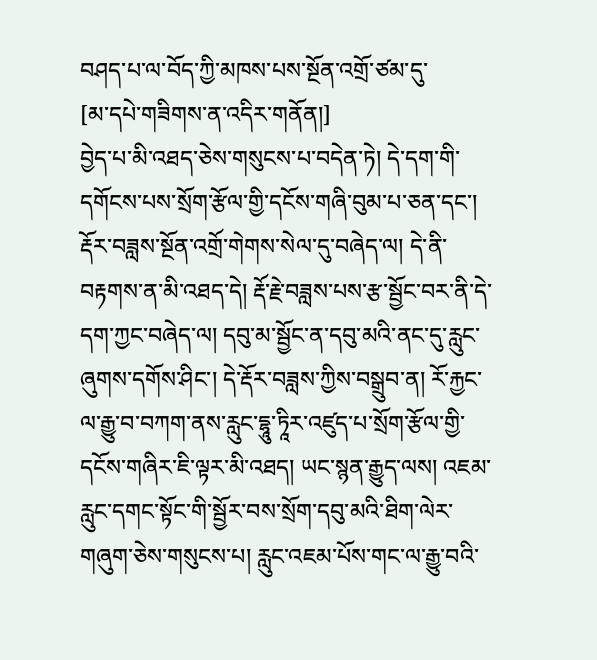བཤད་པ་ལ་བོད་ཀྱི་མཁས་པས་སྔོན་འགྲོ་ཙམ་དུ་
[མ་དཔེ་གཟིགས་ན་འདིར་གནོན།]
བྱེད་པ་མི་འཐད་ཅེས་གསུངས་པ་བདེན་ཏེ། དེ་དག་གི་དགོངས་པས་སྲོག་རྩོལ་གྱི་དངོས་གཞི་བུམ་པ་ཅན་དང་། རྡོར་བཟླས་སྔོན་འགྲོ་གེགས་སེལ་དུ་བཞེད་ལ། དེ་ནི་བརྟགས་ན་མི་འཐད་དེ། རྡོ་རྗེ་བཟླས་པས་རྩ་སྦྱོང་བར་ནི་དེ་དག་ཀྱང་བཞེད་ལ། དབུ་མ་སྦྱོང་ན་དབུ་མའི་ནང་དུ་རླུང་ཞུགས་དགོས་ཤིང་། དེ་རྡོར་བཟླས་ཀྱིས་བསྒྲུབ་ན། རོ་རྐྱང་ལ་རྒྱུ་བ་བཀག་ནས་རླུང་དྷཱུ་ཏཱིར་འཛུད་པ་སྲོག་རྩོལ་གྱི་དངོས་གཞིར་ཇི་ལྟར་མི་འཐད། ཡང་སྙན་རྒྱུད་ལས། འཇམ་རླུང་དགང་སྟོང་གི་སྦྱོར་བས་སྲོག་དབུ་མའི་ཐིག་ལེར་གཞུག་ཅེས་གསུངས་པ། རླུང་འཇམ་པོས་གང་ལ་རྒྱུ་བའི་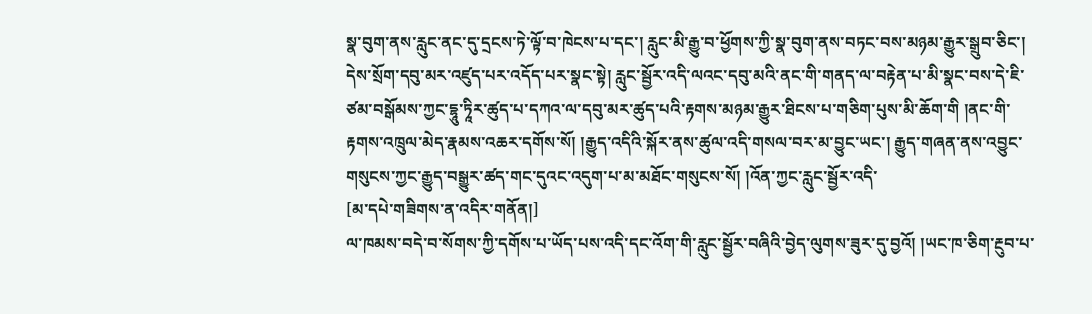སྣ་བུག་ནས་རླུང་ནང་དུ་དྲངས་ཏེ་ལྟོ་བ་ཁེངས་པ་དང་། རླུང་མི་རྒྱུ་བ་ཕྱོགས་ཀྱི་སྣ་བུག་ནས་བཏང་བས་མཉམ་རྒྱུར་སྒྲུབ་ཅིང་། དེས་སྲོག་དབུ་མར་འཛུད་པར་འདོད་པར་སྣང་སྟེ། རླུང་སྦྱོར་འདི་ལའང་དབུ་མའི་ནང་གི་གནད་ལ་བརྟེན་པ་མི་སྣང་བས་དེ་ཇི་ཙམ་བསྒོམས་ཀྱང་དྷཱུ་ཏཱིར་ཚུད་པ་དཀའ་ལ་དབུ་མར་ཚུད་པའི་རྟགས་མཉམ་རྒྱུར་ཐིངས་པ་གཅིག་པུས་མི་ཆོག་གི །ནང་གི་རྟགས་འཁྲུལ་མེད་རྣམས་འཆར་དགོས་སོ། །རྒྱུད་འདིའི་སྐོར་ནས་ཚུལ་འདི་གསལ་བར་མ་བྱུང་ཡང་། རྒྱུད་གཞན་ནས་འབྱུང་གསུངས་ཀྱང་རྒྱུད་བསྒྱུར་ཚད་གང་དུའང་འདུག་པ་མ་མཐོང་གསུངས་སོ། །འོན་ཀྱང་རླུང་སྦྱོར་འདི་
[མ་དཔེ་གཟིགས་ན་འདིར་གནོན།]
ལ་ཁམས་བདེ་བ་སོགས་ཀྱི་དགོས་པ་ཡོད་པས་འདི་དང་འོག་གི་རླུང་སྦྱོར་བཞིའི་བྱེད་ལུགས་ཟུར་དུ་བྱའོ། །ཡང་ཁ་ཅིག་རྔུབ་པ་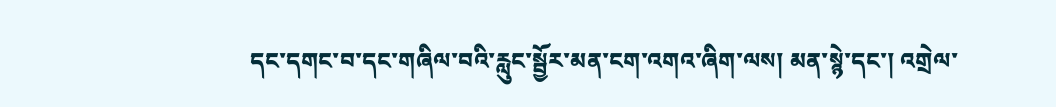དང་དགང་བ་དང་གཞིལ་བའི་རླུང་སྦྱོར་མན་ངག་འགའ་ཞིག་ལས། མན་སྙེ་དང་། འགྲེལ་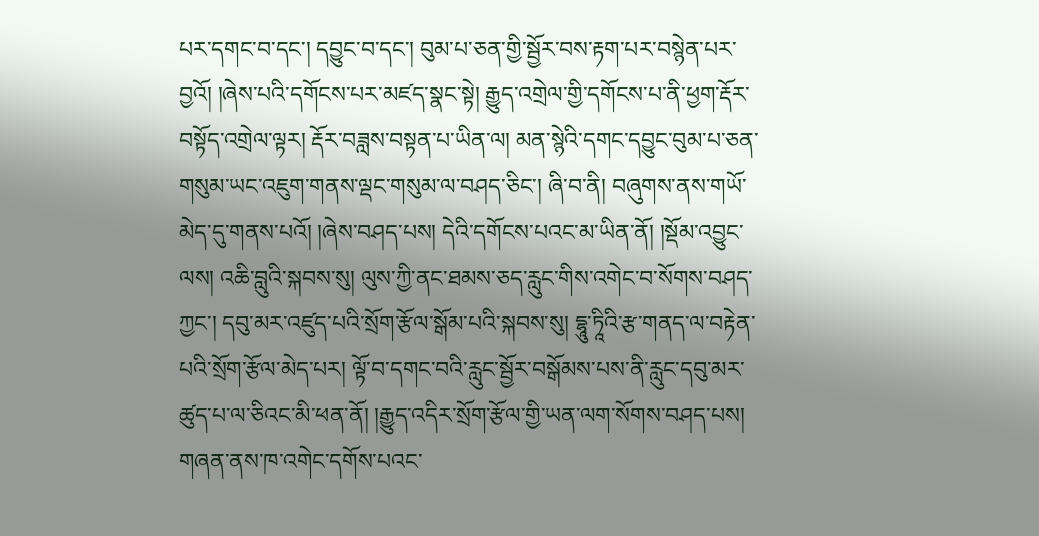པར་དགང་བ་དང་། དབྱུང་བ་དང་། བུམ་པ་ཅན་གྱི་སྦྱོར་བས་རྟག་པར་བསྙེན་པར་བྱའོ། །ཞེས་པའི་དགོངས་པར་མཛད་སྣང་སྟེ། རྒྱུད་འགྲེལ་གྱི་དགོངས་པ་ནི་ཕྱག་རྡོར་བསྟོད་འགྲེལ་ལྟར། རྡོར་བཟླས་བསྟན་པ་ཡིན་ལ། མན་སྙེའི་དགང་དབྱུང་བུམ་པ་ཅན་གསུམ་ཡང་འཇུག་གནས་ལྡང་གསུམ་ལ་བཤད་ཅིང་། ཞི་བ་ནི། བཞུགས་ནས་གཡོ་མེད་དུ་གནས་པའོ། །ཞེས་བཤད་པས། དེའི་དགོངས་པའང་མ་ཡིན་ནོ། །སྡོམ་འབྱུང་ལས། འཆི་བླུའི་སྐབས་སུ། ལུས་ཀྱི་ནང་ཐམས་ཅད་རླུང་གིས་འགེང་བ་སོགས་བཤད་ཀྱང་། དབུ་མར་འཛུད་པའི་སྲོག་རྩོལ་སྒོམ་པའི་སྐབས་སུ། དྷཱུ་ཏཱིའི་རྩ་གནད་ལ་བརྟེན་པའི་སྲོག་རྩོལ་མེད་པར། ལྟོ་བ་དགང་བའི་རླུང་སྦྱོར་བསྒོམས་པས་ནི་རླུང་དབུ་མར་ཚུད་པ་ལ་ཅིའང་མི་ཕན་ནོ། །རྒྱུད་འདིར་སྲོག་རྩོལ་གྱི་ཡན་ལག་སོགས་བཤད་པས། གཞན་ནས་ཁ་འགེང་དགོས་པའང་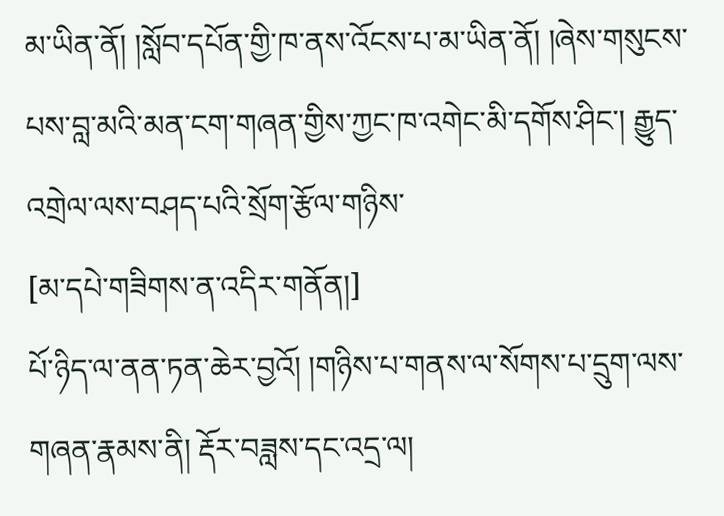མ་ཡིན་ནོ། །སློབ་དཔོན་གྱི་ཁ་ནས་འོངས་པ་མ་ཡིན་ནོ། །ཞེས་གསུངས་པས་བླ་མའི་མན་ངག་གཞན་གྱིས་ཀྱང་ཁ་འགེང་མི་དགོས་ཤིང་། རྒྱུད་འགྲེལ་ལས་བཤད་པའི་སྲོག་རྩོལ་གཉིས་
[མ་དཔེ་གཟིགས་ན་འདིར་གནོན།]
པོ་ཉིད་ལ་ནན་ཏན་ཆེར་བྱའོ། །གཉིས་པ་གནས་ལ་སོགས་པ་དྲུག་ལས་གཞན་རྣམས་ནི། རྡོར་བཟླས་དང་འདྲ་ལ།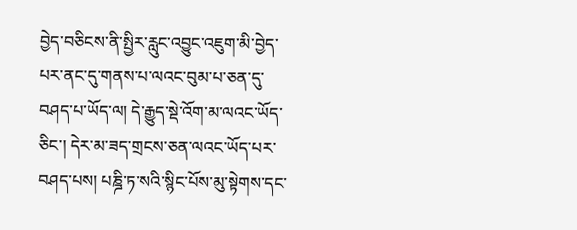བྱེད་བཅིངས་ནི་སྤྱིར་རླུང་འབྱུང་འཇུག་མི་བྱེད་པར་ནང་དུ་གནས་པ་ལའང་བུམ་པ་ཅན་དུ་བཤད་པ་ཡོད་ལ། དེ་རྒྱུད་སྡེ་འོག་མ་ལའང་ཡོད་ཅིང་། དེར་མ་ཟད་གྲངས་ཅན་ལའང་ཡོད་པར་བཤད་པས། པཎྜི་ཏ་སའི་སྙིང་པོས་མུ་སྟེགས་དང་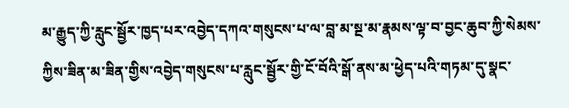མ་རྒྱུད་ཀྱི་རླུང་སྦྱོར་ཁྱད་པར་འབྱེད་དཀའ་གསུངས་པ་ལ་བླ་མ་སྔ་མ་རྣམས་ལྟ་བ་བྱང་ཆུབ་ཀྱི་སེམས་ཀྱིས་ཟིན་མ་ཟིན་གྱིས་འབྱེད་གསུངས་པ་རླུང་སྦྱོར་གྱི་ངོ་བོའི་སྒོ་ནས་མ་ཕྱེད་པའི་གཏམ་དུ་སྣང་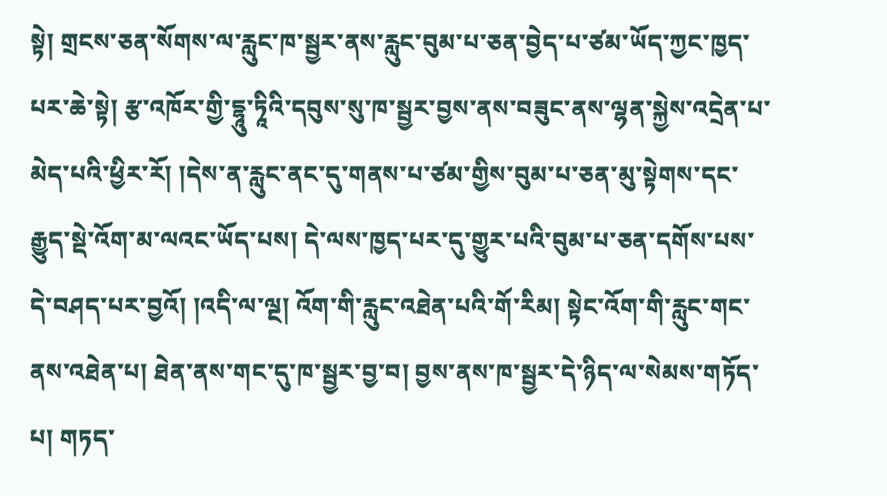སྟེ། གྲངས་ཅན་སོགས་ལ་རླུང་ཁ་སྦྱར་ནས་རླུང་བུམ་པ་ཅན་བྱེད་པ་ཙམ་ཡོད་ཀྱང་ཁྱད་པར་ཆེ་སྟེ། རྩ་འཁོར་གྱི་དྷཱུ་ཏཱིའི་དབུས་སུ་ཁ་སྦྱར་བྱས་ནས་བཟུང་ནས་ལྷན་སྐྱེས་འདྲེན་པ་མེད་པའི་ཕྱིར་རོ། །དེས་ན་རླུང་ནང་དུ་གནས་པ་ཙམ་གྱིས་བུམ་པ་ཅན་མུ་སྟེགས་དང་རྒྱུད་སྡེ་འོག་མ་ལའང་ཡོད་པས། དེ་ལས་ཁྱད་པར་དུ་གྱུར་པའི་བུམ་པ་ཅན་དགོས་པས་དེ་བཤད་པར་བྱའོ། །འདི་ལ་ལྔ། འོག་གི་རླུང་འཐེན་པའི་གོ་རིམ། སྟེང་འོག་གི་རླུང་གང་ནས་འཐེན་པ། ཐེན་ནས་གང་དུ་ཁ་སྦྱར་བྱ་བ། བྱས་ནས་ཁ་སྦྱར་དེ་ཉིད་ལ་སེམས་གཏོད་པ། གཏད་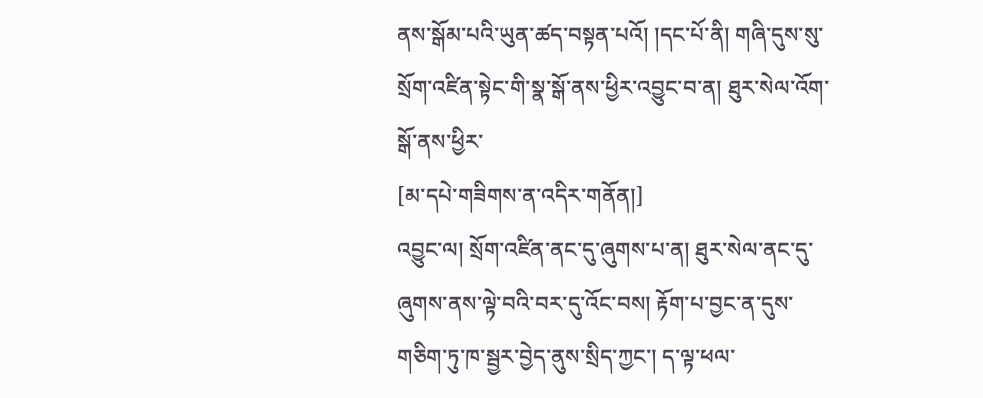ནས་སྒོམ་པའི་ཡུན་ཚད་བསྟན་པའོ། །དང་པོ་ནི། གཞི་དུས་སུ་སྲོག་འཛིན་སྟེང་གི་སྣ་སྒོ་ནས་ཕྱིར་འབྱུང་བ་ན། ཐུར་སེལ་འོག་སྒོ་ནས་ཕྱིར་
[མ་དཔེ་གཟིགས་ན་འདིར་གནོན།]
འབྱུང་ལ། སྲོག་འཛིན་ནང་དུ་ཞུགས་པ་ན། ཐུར་སེལ་ནང་དུ་ཞུགས་ནས་ལྟེ་བའི་བར་དུ་འོང་བས། རྟོག་པ་བྱང་ན་དུས་གཅིག་ཏུ་ཁ་སྦྱར་བྱེད་ནུས་སྲིད་ཀྱང་། ད་ལྟ་ཕལ་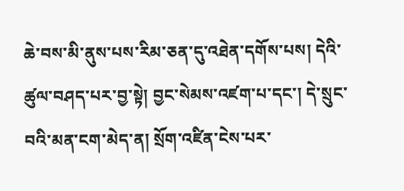ཆེ་བས་མི་ནུས་པས་རིམ་ཅན་དུ་འཐེན་དགོས་པས། དེའི་ཚུལ་བཤད་པར་བྱ་སྟེ། བྱང་སེམས་འཛག་པ་དང་། དེ་སྲུང་བའི་མན་ངག་མེད་ན། སྲོག་འཛིན་ངེས་པར་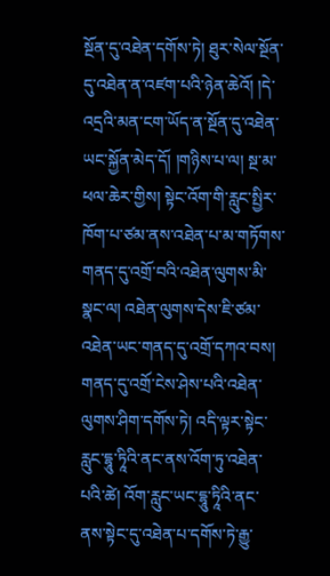སྔོན་དུ་འཐེན་དགོས་ཏེ། ཐུར་སེལ་སྔོན་དུ་འཐེན་ན་འཛག་པའི་ཉེན་ཆེའོ། །དེ་འདྲའི་མན་ངག་ཡོད་ན་སྔོན་དུ་འཐེན་ཡང་སྐྱོན་མེད་དོ། །གཉིས་པ་ལ། སྔ་མ་ཕལ་ཆེར་གྱིས། སྟེང་འོག་གི་རླུང་སྤྱིར་ཁོག་པ་ཙམ་ནས་འཐེན་པ་མ་གཏོགས་གནད་དུ་འགྲོ་བའི་འཐེན་ལུགས་མི་སྣང་ལ། འཐེན་ལུགས་དེས་ཇི་ཙམ་འཐེན་ཡང་གནད་དུ་འགྲོ་དཀའ་བས། གནད་དུ་འགྲོ་ངེས་ཤེས་པའི་འཐེན་ལུགས་ཤིག་དགོས་ཏེ། འདི་ལྟར་སྟེང་རླུང་དྷཱུ་ཏཱིའི་ནང་ནས་འོག་ཏུ་འཐེན་པའི་ཚེ། འོག་རླུང་ཡང་དྷཱུ་ཏཱིའི་ནང་ནས་སྟེང་དུ་འཐེན་པ་དགོས་ཏེ་རྒྱུ་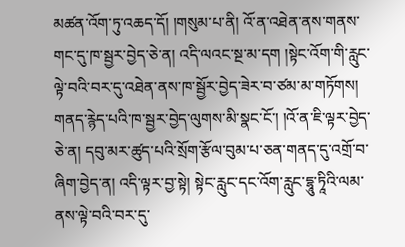མཚན་འོག་ཏུ་འཆད་དོ། །གསུམ་པ་ནི། འོ་ན་འཐེན་ནས་གནས་གང་དུ་ཁ་སྦྱར་བྱེད་ཅེ་ན། འདི་ལའང་སྔ་མ་དག །སྟེང་འོག་གི་རླུང་ལྟེ་བའི་བར་དུ་འཐེན་ནས་ཁ་སྦྱོར་བྱེད་ཟེར་བ་ཙམ་མ་གཏོགས། གནད་རྙེད་པའི་ཁ་སྦྱར་བྱེད་ལུགས་མི་སྣང་ངོ་། །འོ་ན་ཇི་ལྟར་བྱེད་ཅེ་ན། དབུ་མར་ཚུད་པའི་སྲོག་རྩོལ་བུམ་པ་ཅན་གནད་དུ་འགྲོ་བ་ཞིག་བྱེད་ན། འདི་ལྟར་བྱ་སྟེ། སྟེང་རླུང་དང་འོག་རླུང་དྷཱུ་ཏཱིའི་ལམ་ནས་ལྟེ་བའི་བར་དུ་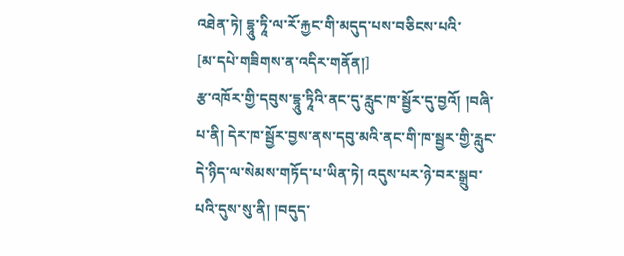འཐེན་ཏེ། དྷཱུ་ཏཱི་ལ་རོ་རྐྱང་གི་མདུད་པས་བཅིངས་པའི་
[མ་དཔེ་གཟིགས་ན་འདིར་གནོན།]
རྩ་འཁོར་གྱི་དབུས་དྷཱུ་ཏཱིའི་ནང་དུ་རླུང་ཁ་སྦྱོར་དུ་བྱའོ། །བཞི་པ་ནི། དེར་ཁ་སྦྱོར་བྱས་ནས་དབུ་མའི་ནང་གི་ཁ་སྦྱར་གྱི་རླུང་དེ་ཉིད་ལ་སེམས་གཏོད་པ་ཡིན་ཏེ། འདུས་པར་ཉེ་བར་སྒྲུབ་པའི་དུས་སུ་ནི། །བདུད་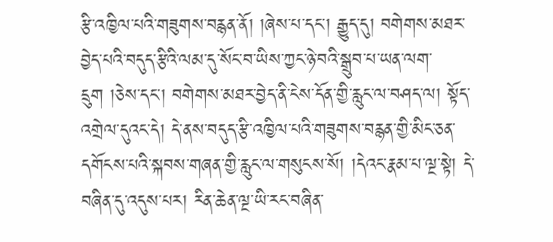རྩི་འཁྱིལ་པའི་གཟུགས་བརྙན་ནོ། །ཞེས་པ་དང་། རྒྱུད་དུ། བགེགས་མཐར་བྱེད་པའི་བདུད་རྩིའི་ལམ་དུ་སོང་བ་ཡིས་ཀྱང་ཉེ་བའི་སྒྲུབ་པ་ཡན་ལག་དྲུག །ཅེས་དང་། བགེགས་མཐར་བྱེད་ནི་ངེས་དོན་གྱི་རླུང་ལ་བཤད་ལ། སྟོད་འགྲེལ་དུའང་དེ། དེ་ནས་བདུད་རྩི་འཁྱིལ་པའི་གཟུགས་བརྙན་གྱི་མིང་ཅན་དགོངས་པའི་སྐབས་གཞན་གྱི་རླུང་ལ་གསུངས་སོ། །དེའང་རྣམ་པ་ལྔ་སྟེ། དེ་བཞིན་དུ་འདུས་པར། རིན་ཆེན་ལྔ་ཡི་རང་བཞིན་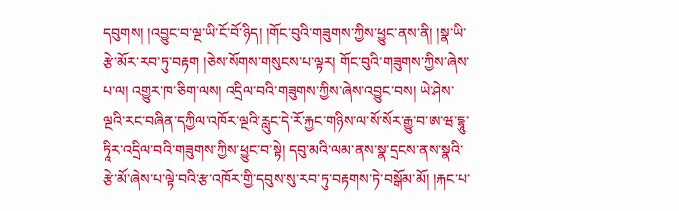དབུགས། །འབྱུང་བ་ལྔ་ཡི་ངོ་བོ་ཉིད། །གོང་བུའི་གཟུགས་ཀྱིས་ཕྱུང་ནས་ནི། །སྣ་ཡི་རྩེ་མོར་རབ་ཏུ་བརྟག །ཅེས་སོགས་གསུངས་པ་ལྟར། གོང་བུའི་གཟུགས་ཀྱིས་ཞེས་པ་ལ། འགྱུར་ཁ་ཅིག་ལས། འདྲིལ་བའི་གཟུགས་ཀྱིས་ཞེས་འབྱུང་བས། ཡེ་ཤེས་ལྔའི་རང་བཞིན་དཀྱིལ་འཁོར་ལྔའི་རླུང་དེ་རོ་རྐྱང་གཉིས་ལ་སོ་སོར་རྒྱུ་བ་ཨ་ཝ་དྷཱུ་ཏཱིར་འདྲིལ་བའི་གཟུགས་ཀྱིས་ཕྱུང་བ་སྟེ། དབུ་མའི་ལམ་ནས་སྣ་དྲངས་ནས་སྣའི་རྩེ་མོ་ཞེས་པ་ལྟེ་བའི་རྩ་འཁོར་གྱི་དབུས་སུ་རབ་ཏུ་བརྟགས་ཏེ་བསྒོམ་མོ། །རྐང་པ་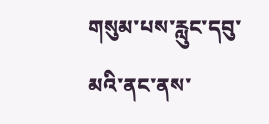གསུམ་པས་རླུང་དབུ་མའི་ནང་ནས་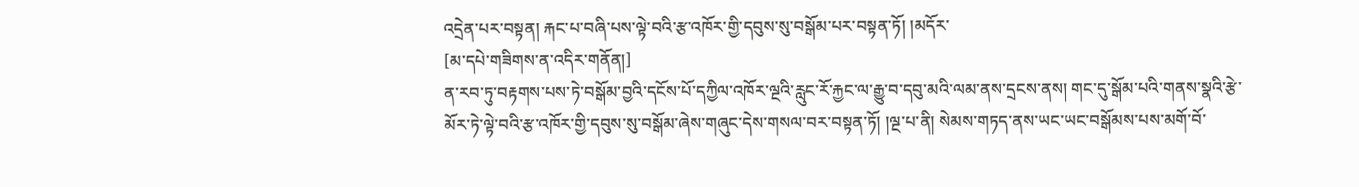འདྲེན་པར་བསྟན། རྐང་པ་བཞི་པས་ལྟེ་བའི་རྩ་འཁོར་གྱི་དབུས་སུ་བསྒོམ་པར་བསྟན་ཏོ། །མདོར་
[མ་དཔེ་གཟིགས་ན་འདིར་གནོན།]
ན་རབ་ཏུ་བརྟགས་པས་ཏེ་བསྒོམ་བྱའི་དངོས་པོ་དཀྱིལ་འཁོར་ལྔའི་རླུང་རོ་རྐྱང་ལ་རྒྱུ་བ་དབུ་མའི་ལམ་ནས་དྲངས་ནས། གང་དུ་སྒོམ་པའི་གནས་སྣའི་རྩེ་མོར་ཏེ་ལྟེ་བའི་རྩ་འཁོར་གྱི་དབུས་སུ་བསྒོམ་ཞེས་གཞུང་དེས་གསལ་བར་བསྟན་ཏོ། །ལྔ་པ་ནི། སེམས་གཏད་ནས་ཡང་ཡང་བསྒོམས་པས་མགོ་བོ་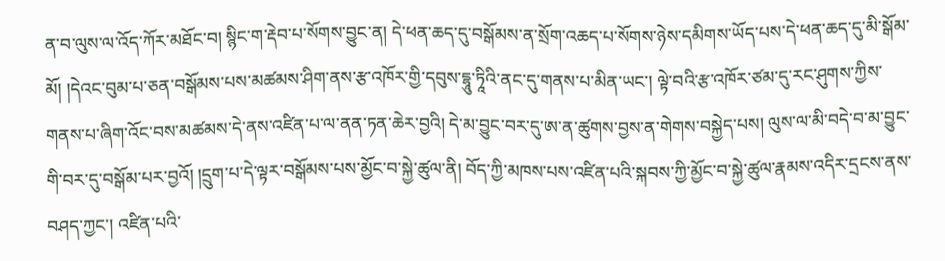ན་བ་ལུས་ལ་འོད་ཀོར་མཐོང་བ། སྙིང་ག་རྡེབ་པ་སོགས་བྱུང་ན། དེ་ཕན་ཆད་དུ་བསྒོམས་ན་སྲོག་འཆད་པ་སོགས་ཉེས་དམིགས་ཡོད་པས་དེ་ཕན་ཆད་དུ་མི་སྒོམ་མོ། །དེའང་བུམ་པ་ཅན་བསྒོམས་པས་མཚམས་ཤིག་ནས་རྩ་འཁོར་གྱི་དབུས་དྷཱུ་ཏཱིའི་ནང་དུ་གནས་པ་མིན་ཡང་། ལྟེ་བའི་རྩ་འཁོར་ཙམ་དུ་རང་ཤུགས་ཀྱིས་གནས་པ་ཞིག་འོང་བས་མཚམས་དེ་ནས་འཛིན་པ་ལ་ནན་ཏན་ཆེར་བྱའི། དེ་མ་བྱུང་བར་དུ་ཨ་ན་ཚུགས་བྱས་ན་གེགས་བསྐྱེད་པས། ལུས་ལ་མི་བདེ་བ་མ་བྱུང་གི་བར་དུ་བསྒོམ་པར་བྱའོ། །དྲུག་པ་དེ་ལྟར་བསྒོམས་པས་མྱོང་བ་སྐྱེ་ཚུལ་ནི། བོད་ཀྱི་མཁས་པས་འཛིན་པའི་སྐབས་ཀྱི་མྱོང་བ་སྐྱེ་ཚུལ་རྣམས་འདིར་དྲངས་ནས་བཤད་ཀྱང་། འཛིན་པའི་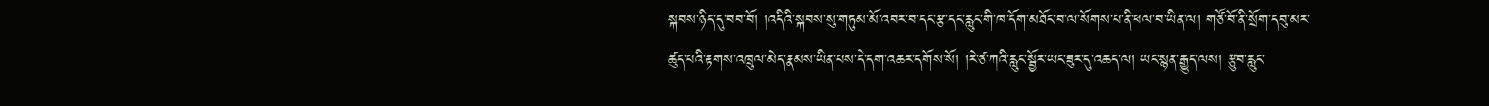སྐབས་ཉིད་དུ་བབ་བོ། །འདིའི་སྐབས་སུ་གཏུམ་མོ་འབར་བ་དང་རྩ་དང་རླུང་གི་ཁ་དོག་མཐོང་བ་ལ་སོགས་པ་ནི་ཕལ་བ་ཡིན་ལ། གཙོ་བོ་ནི་སྲོག་དབུ་མར་ཚུད་པའི་རྟགས་འཁྲུལ་མེད་རྣམས་ཡིན་པས་དེ་དག་འཆར་དགོས་སོ། །རེ་ཙ་ཀའི་རླུང་སྦྱོར་ཡང་ཟུར་དུ་འཆད་ལ། ཡང་སྙན་རྒྱུད་ལས། རྩུབ་རླུང་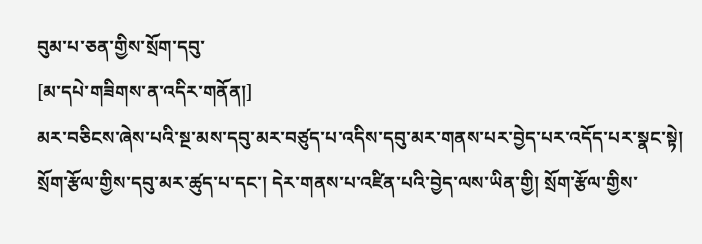བུམ་པ་ཅན་གྱིས་སྲོག་དབུ་
[མ་དཔེ་གཟིགས་ན་འདིར་གནོན།]
མར་བཅིངས་ཞེས་པའི་སྔ་མས་དབུ་མར་བཙུད་པ་འདིས་དབུ་མར་གནས་པར་བྱེད་པར་འདོད་པར་སྣང་སྟེ། སྲོག་རྩོལ་གྱིས་དབུ་མར་ཚུད་པ་དང་། དེར་གནས་པ་འཛིན་པའི་བྱེད་ལས་ཡིན་གྱི། སྲོག་རྩོལ་གྱིས་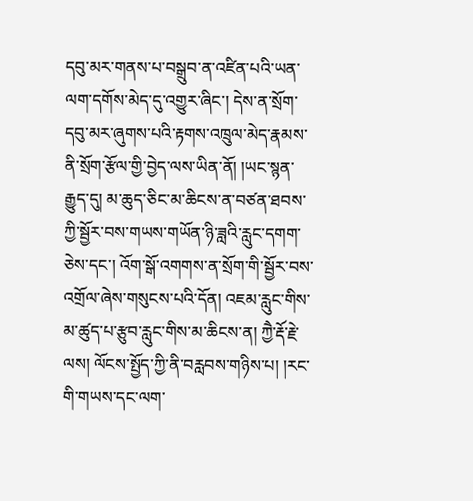དབུ་མར་གནས་པ་བསྒྲུབ་ན་འཛིན་པའི་ཡན་ལག་དགོས་མེད་དུ་འགྱུར་ཞིང་། དེས་ན་སྲོག་དབུ་མར་ཞུགས་པའི་རྟགས་འཁྲུལ་མེད་རྣམས་ནི་སྲོག་རྩོལ་གྱི་བྱེད་ལས་ཡིན་ནོ། །ཡང་སྙན་རྒྱུད་དུ། མ་ཆུད་ཅིང་མ་ཆིངས་ན་བཙན་ཐབས་ཀྱི་སྦྱོར་བས་གཡས་གཡོན་ཉི་ཟླའི་རླུང་དགག་ཅེས་དང་། འོག་སྒོ་འགགས་ན་སྲོག་གི་སྦྱོར་བས་འགྲོལ་ཞེས་གསུངས་པའི་དོན། འཇམ་རླུང་གིས་མ་ཚུད་པ་རྩུབ་རླུང་གིས་མ་ཆིངས་ན། ཀྱཻ་རྡོ་རྗེ་ལས། ལོངས་སྤྱོད་ཀྱི་ནི་བརླབས་གཉིས་པ། །རང་གི་གཡས་དང་ལག་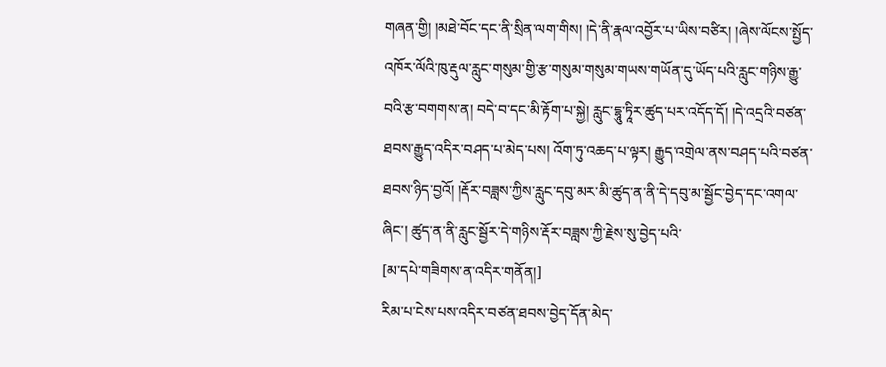གཞན་གྱི། །མཐེ་བོང་དང་ནི་སྲིན་ལག་གིས། །དེ་ནི་རྣལ་འབྱོར་པ་ཡིས་བཙིར། །ཞེས་ལོངས་སྤྱོད་འཁོར་ལོའི་ཁུ་རྡུལ་རླུང་གསུམ་གྱི་རྩ་གསུམ་གསུམ་གཡས་གཡོན་དུ་ཡོད་པའི་རླུང་གཉིས་རྒྱུ་བའི་རྩ་བགགས་ན། བདེ་བ་དང་མི་རྟོག་པ་སྐྱེ། རླུང་དྷཱུ་ཏཱིར་ཚུད་པར་འདོད་དོ། །དེ་འདྲའི་བཙན་ཐབས་རྒྱུད་འདིར་བཤད་པ་མེད་པས། འོག་ཏུ་འཆད་པ་ལྟར། རྒྱུད་འགྲེལ་ནས་བཤད་པའི་བཙན་ཐབས་ཉིད་བྱའོ། །རྡོར་བཟླས་ཀྱིས་རླུང་དབུ་མར་མི་ཚུད་ན་ནི་དེ་དབུ་མ་སྦྱོང་བྱེད་དང་འགལ་ཞིང་། ཚུད་ན་ནི་རླུང་སྦྱོར་དེ་གཉིས་རྡོར་བཟླས་ཀྱི་རྗེས་སུ་བྱེད་པའི་
[མ་དཔེ་གཟིགས་ན་འདིར་གནོན།]
རིམ་པ་ངེས་པས་འདིར་བཙན་ཐབས་བྱེད་དོན་མེད་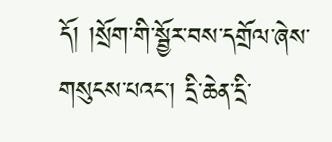དོ། །སྲོག་གི་སྦྱོར་བས་དགྲོལ་ཞེས་གསུངས་པའང་། དྲི་ཆེན་དྲི་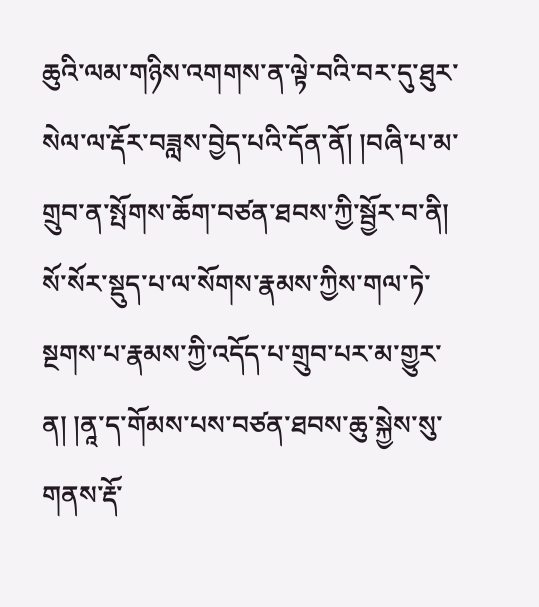ཆུའི་ལམ་གཉིས་འགགས་ན་ལྟེ་བའི་བར་དུ་ཐུར་སེལ་ལ་རྡོར་བཟླས་བྱེད་པའི་དོན་ནོ། །བཞི་པ་མ་གྲུབ་ན་སྤོགས་ཆོག་བཙན་ཐབས་ཀྱི་སྦྱོར་བ་ནི། སོ་སོར་སྡུད་པ་ལ་སོགས་རྣམས་ཀྱིས་གལ་ཏེ་སྔགས་པ་རྣམས་ཀྱི་འདོད་པ་གྲུབ་པར་མ་གྱུར་ན། །ནཱ་ད་གོམས་པས་བཙན་ཐབས་ཆུ་སྐྱེས་སུ་གནས་རྡོ་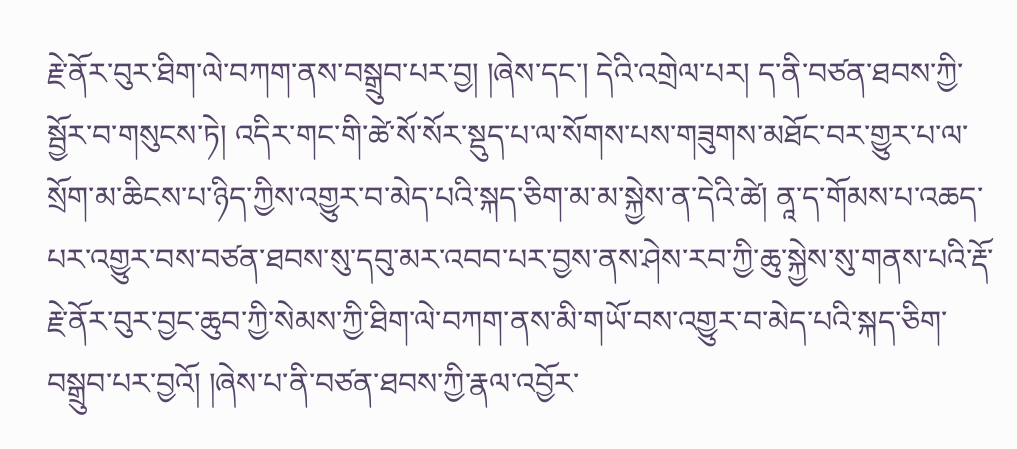རྗེ་ནོར་བུར་ཐིག་ལེ་བཀག་ནས་བསྒྲུབ་པར་བྱ། །ཞེས་དང་། དེའི་འགྲེལ་པར། ད་ནི་བཙན་ཐབས་ཀྱི་སྦྱོར་བ་གསུངས་ཏེ། འདིར་གང་གི་ཚེ་སོ་སོར་སྡུད་པ་ལ་སོགས་པས་གཟུགས་མཐོང་བར་གྱུར་པ་ལ་སྲོག་མ་ཆིངས་པ་ཉིད་ཀྱིས་འགྱུར་བ་མེད་པའི་སྐད་ཅིག་མ་མ་སྐྱེས་ན་དེའི་ཚེ། ནཱ་ད་གོམས་པ་འཆད་པར་འགྱུར་བས་བཙན་ཐབས་སུ་དབུ་མར་འབབ་པར་བྱས་ནས་ཤེས་རབ་ཀྱི་ཆུ་སྐྱེས་སུ་གནས་པའི་རྡོ་རྗེ་ནོར་བུར་བྱང་ཆུབ་ཀྱི་སེམས་ཀྱི་ཐིག་ལེ་བཀག་ནས་མི་གཡོ་བས་འགྱུར་བ་མེད་པའི་སྐད་ཅིག་བསྒྲུབ་པར་བྱའོ། །ཞེས་པ་ནི་བཙན་ཐབས་ཀྱི་རྣལ་འབྱོར་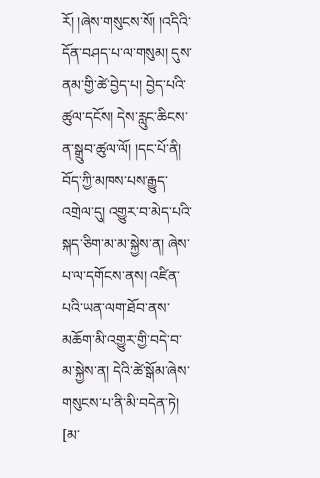རོ། །ཞེས་གསུངས་སོ། །འདིའི་དོན་བཤད་པ་ལ་གསུམ། དུས་ནམ་གྱི་ཚེ་བྱེད་པ། བྱེད་པའི་ཚུལ་དངོས། དེས་རླུང་ཆིངས་ན་སྒྲུབ་ཚུལ་ལོ། །དང་པོ་ནི། བོད་ཀྱི་མཁས་པས་རྒྱུད་འགྲེལ་དུ། འགྱུར་བ་མེད་པའི་སྐད་ཅིག་མ་མ་སྐྱེས་ན། ཞེས་པ་ལ་དགོངས་ནས། འཛིན་པའི་ཡན་ལག་ཐོབ་ནས་མཆོག་མི་འགྱུར་གྱི་བདེ་བ་མ་སྐྱེས་ན། དེའི་ཚེ་སྒོམ་ཞེས་གསུངས་པ་ནི་མི་བདེན་ཏེ།
[མ་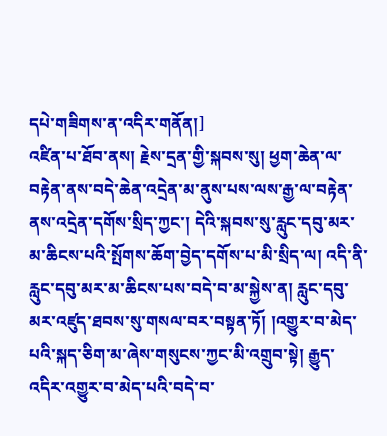དཔེ་གཟིགས་ན་འདིར་གནོན།]
འཛིན་པ་ཐོབ་ནས། རྗེས་དྲན་གྱི་སྐབས་སུ། ཕྱག་ཆེན་ལ་བརྟེན་ནས་བདེ་ཆེན་འདྲེན་མ་ནུས་པས་ལས་རྒྱ་ལ་བརྟེན་ནས་འདྲེན་དགོས་སྲིད་ཀྱང་། དེའི་སྐབས་སུ་རླུང་དབུ་མར་མ་ཆིངས་པའི་སྤོགས་ཆོག་བྱེད་དགོས་པ་མི་སྲིད་ལ། འདི་ནི་རླུང་དབུ་མར་མ་ཆིངས་པས་བདེ་བ་མ་སྐྱེས་ན། རླུང་དབུ་མར་འཛུད་ཐབས་སུ་གསལ་བར་བསྟན་ཏོ། །འགྱུར་བ་མེད་པའི་སྐད་ཅིག་མ་ཞེས་གསུངས་ཀྱང་མི་འགྲུབ་སྟེ། རྒྱུད་འདིར་འགྱུར་བ་མེད་པའི་བདེ་བ་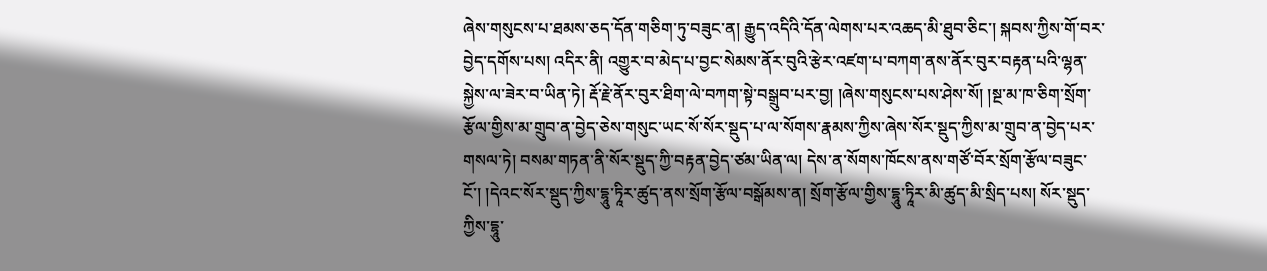ཞེས་གསུངས་པ་ཐམས་ཅད་དོན་གཅིག་ཏུ་བཟུང་ན། རྒྱུད་འདིའི་དོན་ལེགས་པར་འཆད་མི་ཐུབ་ཅིང་། སྐབས་ཀྱིས་གོ་བར་བྱེད་དགོས་པས། འདིར་ནི། འགྱུར་བ་མེད་པ་བྱང་སེམས་ནོར་བུའི་རྩེར་འཛག་པ་བཀག་ནས་ནོར་བུར་བརྟན་པའི་ལྷན་སྐྱེས་ལ་ཟེར་བ་ཡིན་ཏེ། རྡོ་རྗེ་ནོར་བུར་ཐིག་ལེ་བཀག་སྟེ་བསྒྲུབ་པར་བྱ། །ཞེས་གསུངས་པས་ཤེས་སོ། །སྔ་མ་ཁ་ཅིག་སྲོག་རྩོལ་གྱིས་མ་གྲུབ་ན་བྱེད་ཅེས་གསུང་ཡང་སོ་སོར་སྡུད་པ་ལ་སོགས་རྣམས་ཀྱིས་ཞེས་སོར་སྡུད་ཀྱིས་མ་གྲུབ་ན་བྱེད་པར་གསལ་ཏེ། བསམ་གཏན་ནི་སོར་སྡུད་ཀྱི་བརྟན་བྱེད་ཙམ་ཡིན་ལ། དེས་ན་སོགས་ཁོངས་ནས་གཙོ་བོར་སྲོག་རྩོལ་བཟུང་ངོ་། །དེའང་སོར་སྡུད་ཀྱིས་དྷཱུ་ཏཱིར་ཚུད་ནས་སྲོག་རྩོལ་བསྒོམས་ན། སྲོག་རྩོལ་གྱིས་དྷཱུ་ཏཱིར་མི་ཚུད་མི་སྲིད་པས། སོར་སྡུད་ཀྱིས་དྷཱུ་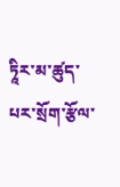ཏཱིར་མ་ཚུད་པར་སྲོག་རྩོལ་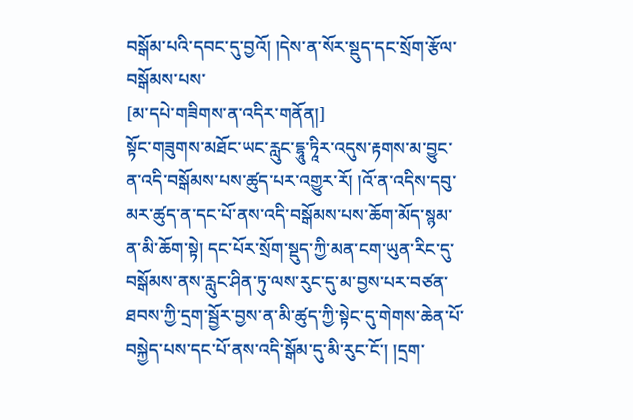བསྒོམ་པའི་དབང་དུ་བྱའོ། །དེས་ན་སོར་སྡུད་དང་སྲོག་རྩོལ་བསྒོམས་པས་
[མ་དཔེ་གཟིགས་ན་འདིར་གནོན།]
སྟོང་གཟུགས་མཐོང་ཡང་རླུང་དྷཱུ་ཏཱིར་འདུས་རྟགས་མ་བྱུང་ན་འདི་བསྒོམས་པས་ཚུད་པར་འགྱུར་རོ། །འོ་ན་འདིས་དབུ་མར་ཚུད་ན་དང་པོ་ནས་འདི་བསྒོམས་པས་ཆོག་མོད་སྙམ་ན་མི་ཆོག་སྟེ། དང་པོར་སྲོག་སྡུད་ཀྱི་མན་ངག་ཡུན་རིང་དུ་བསྒོམས་ནས་རླུང་ཤིན་ཏུ་ལས་རུང་དུ་མ་བྱས་པར་བཙན་ཐབས་ཀྱི་དྲག་སྦྱོར་བྱས་ན་མི་ཚུད་ཀྱི་སྟེང་དུ་གེགས་ཆེན་པོ་བསྐྱེད་པས་དང་པོ་ནས་འདི་སྒོམ་དུ་མི་རུང་ངོ་། །དྲག་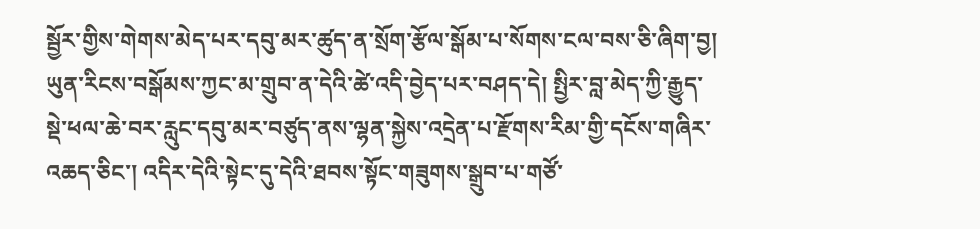སྦྱོར་གྱིས་གེགས་མེད་པར་དབུ་མར་ཚུད་ན་སྲོག་རྩོལ་སྒོམ་པ་སོགས་ངལ་བས་ཅི་ཞིག་བྱ། ཡུན་རིངས་བསྒོམས་ཀྱང་མ་གྲུབ་ན་དེའི་ཚེ་འདི་བྱེད་པར་བཤད་དེ། སྤྱིར་བླ་མེད་ཀྱི་རྒྱུད་སྡེ་ཕལ་ཆེ་བར་རླུང་དབུ་མར་བཙུད་ནས་ལྷན་སྐྱེས་འདྲེན་པ་རྫོགས་རིམ་གྱི་དངོས་གཞིར་འཆད་ཅིང་། འདིར་དེའི་སྟེང་དུ་དེའི་ཐབས་སྟོང་གཟུགས་སྒྲུབ་པ་གཙོ་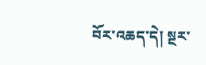བོར་འཆད་དེ། སྔར་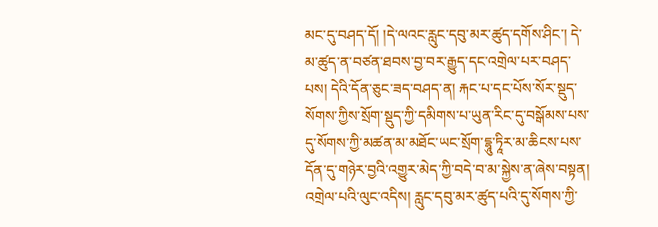མང་དུ་བཤད་དོ། །དེ་ལའང་རླུང་དབུ་མར་ཚུད་དགོས་ཤིང་། དེ་མ་ཚུད་ན་བཙན་ཐབས་བྱ་བར་རྒྱུད་དང་འགྲེལ་པར་བཤད་པས། དེའི་དོན་ཅུང་ཟད་བཤད་ན། རྐང་པ་དང་པོས་སོར་སྡུད་སོགས་ཀྱིས་སྲོག་སྡུད་ཀྱི་དམིགས་པ་ཡུན་རིང་དུ་བསྒོམས་པས་དུ་སོགས་ཀྱི་མཚན་མ་མཐོང་ཡང་སྲོག་དྷཱུ་ཏཱིར་མ་ཆིངས་པས་དོན་དུ་གཉེར་བྱའི་འགྱུར་མེད་ཀྱི་བདེ་བ་མ་སྐྱེས་ན་ཞེས་བསྟན། འགྲེལ་པའི་ལུང་འདིས། རླུང་དབུ་མར་ཚུད་པའི་དུ་སོགས་ཀྱི་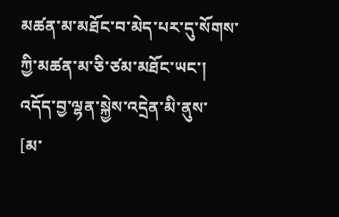མཚན་མ་མཐོང་བ་མེད་པར་དུ་སོགས་ཀྱི་མཚན་མ་ཅི་ཙམ་མཐོང་ཡང་། འདོད་བྱ་ལྷན་སྐྱེས་འདྲེན་མི་ནུས་
[མ་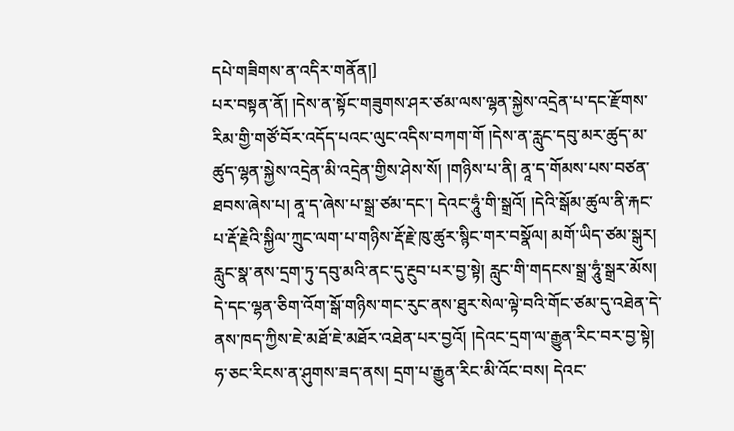དཔེ་གཟིགས་ན་འདིར་གནོན།]
པར་བསྟན་ནོ། །དེས་ན་སྟོང་གཟུགས་ཤར་ཙམ་ལས་ལྷན་སྐྱེས་འདྲེན་པ་དང་རྫོགས་རིམ་གྱི་གཙོ་བོར་འདོད་པའང་ལུང་འདིས་བཀག་གོ །དེས་ན་རླུང་དབུ་མར་ཚུད་མ་ཚུད་ལྷན་སྐྱེས་འདྲེན་མི་འདྲེན་གྱིས་ཤེས་སོ། །གཉིས་པ་ནི། ནཱ་ད་གོམས་པས་བཙན་ཐབས་ཞེས་པ། ནཱ་ད་ཞེས་པ་སྒྲ་ཙམ་དང་། དེའང་ཧཱུཾ་གི་སྒྲའོ། །དེའི་སྒོམ་ཚུལ་ནི་རྐང་པ་རྡོ་རྗེའི་སྐྱིལ་ཀྲུང་ལག་པ་གཉིས་རྡོ་རྗེ་ཁུ་ཚུར་སྙིང་གར་བསྣོལ། མགོ་ཡིད་ཙམ་སྒུར། རླུང་སྣ་ནས་དྲག་ཏུ་དབུ་མའི་ནང་དུ་རྔུབ་པར་བྱ་སྟེ། རླུང་གི་གདངས་སྒྲ་ཧཱུཾ་སྒྲར་མོས། དེ་དང་ལྷན་ཅིག་འོག་སྒོ་གཉིས་གང་རུང་ནས་ཐུར་སེལ་ལྟེ་བའི་གོང་ཙམ་དུ་འཐེན་དེ་ནས་ཁད་ཀྱིས་ཇེ་མཐོ་ཇེ་མཐོར་འཐེན་པར་བྱའོ། །དེའང་དྲག་ལ་རྒྱུན་རིང་བར་བྱ་སྟེ། ཧ་ཅང་རིངས་ན་ཤུགས་ཟད་ནས། དྲག་པ་རྒྱུན་རིང་མི་འོང་བས། དེའང་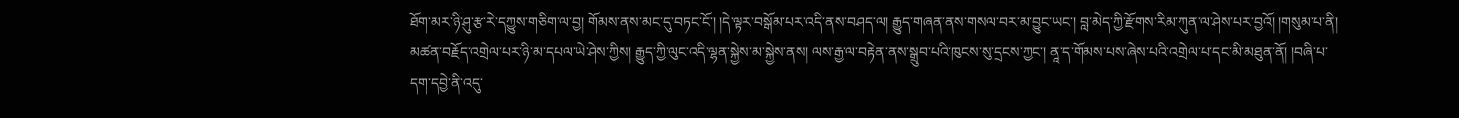ཐོག་མར་ཉི་ཤུ་རྩ་རེ་དཀྱུས་གཅིག་ལ་བྱ། གོམས་ནས་མང་དུ་བཏང་ངོ་། །དེ་ལྟར་བསྒོམ་པར་འདི་ནས་བཤད་ལ། རྒྱུད་གཞན་ནས་གསལ་བར་མ་བྱུང་ཡང་། བླ་མེད་ཀྱི་རྫོགས་རིམ་ཀུན་ལ་ཤེས་པར་བྱའོ། །གསུམ་པ་ནི། མཚན་བརྗོད་འགྲེལ་པར་ཉི་མ་དཔལ་ཡེ་ཤེས་ཀྱིས། རྒྱུད་ཀྱི་ལུང་འདི་ལྷན་སྐྱེས་མ་སྐྱེས་ནས། ལས་རྒྱ་ལ་བརྟེན་ནས་སྒྲུབ་པའི་ཁུངས་སུ་དྲངས་ཀྱང་། ནཱ་ད་གོམས་པས་ཞེས་པའི་འགྲེལ་པ་དང་མི་མཐུན་ནོ། །བཞི་པ་དག་དབྱེ་ནི་འདུ་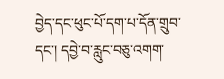བྱེད་དང་ཕུང་པོ་དག་པ་དོན་གྲུབ་དང་། དབྱེ་བ་རླུང་བཅུ་འགག་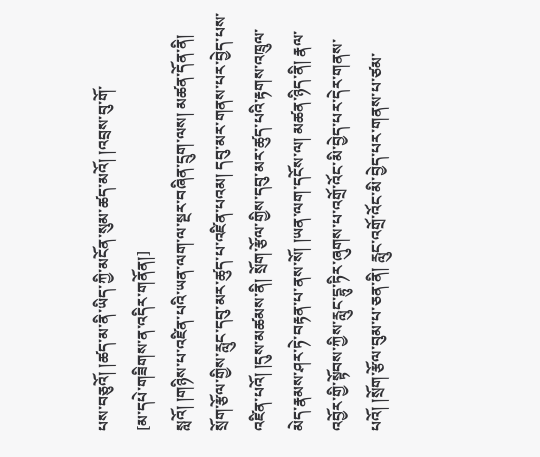པས་བཅུའོ། །ཚད་མ་ནི་ཡིད་ཀྱི་མངོན་སུམ་ཚད་མའོ། །འབྲས་བུ་གོ་
[མ་དཔེ་གཟིགས་ན་འདིར་གནོན།]
སླའོ། །གཉིས་པ་འཛིན་པའི་ཡན་ལག་ལ་སྔར་བཞིན་དྲུག་ལས། མཚན་དོན་ནི། སྲོག་རྩོལ་གྱིས་རླུང་དབུ་མར་ཚུད་པ་འཛིན་པའམ། དབུ་མར་གནས་པར་བྱེད་པས་འཛིན་པའོ། །དུས་མཚམས་ནི། སྲོག་རྩོལ་གྱིས་དབུ་མར་ཚུད་པའི་རྟགས་འཁྲུལ་མེད་རྣམས་ཤར་ཏེ་བརྟན་པ་ནས་སོ། །ཡན་ལག་དངོས་ལ། མཚན་ཉིད་ནི། རྣལ་འབྱོར་གྱི་སྟོབས་ཀྱིས་རླུང་དྷུ་ཏིར་ཞུགས་པ་འགྲོ་འོང་མི་བྱེད་པར་དེར་གནས་པའོ། །སྲོག་རྩོལ་བུམ་པ་ཅན་ནི། རླུང་འགྲོ་འོང་མི་བྱེད་པར་གནས་པ་ཙམ་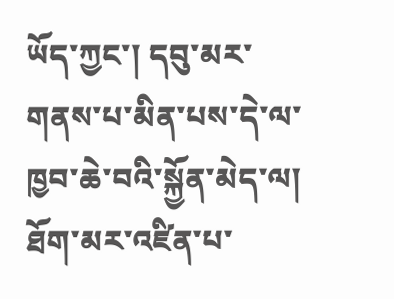ཡོད་ཀྱང་། དབུ་མར་གནས་པ་མིན་པས་དེ་ལ་ཁྱབ་ཆེ་བའི་སྐྱོན་མེད་ལ། ཐོག་མར་འཛིན་པ་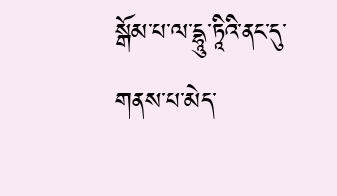སྒོམ་པ་ལ་དྷཱུ་ཏཱིའི་ནང་དུ་གནས་པ་མེད་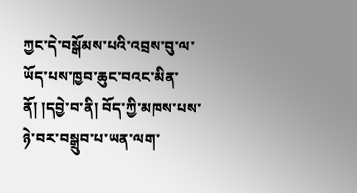ཀྱང་དེ་བསྒོམས་པའི་འབྲས་བུ་ལ་ཡོད་པས་ཁྱབ་ཆུང་བའང་མིན་ནོ། །དབྱེ་བ་ནི། བོད་ཀྱི་མཁས་པས་ཉེ་བར་བསྒྲུབ་པ་ཡན་ལག་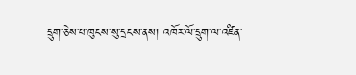དྲུག་ཅེས་པ་ཁུངས་སུ་དྲངས་ནས། འཁོར་ལོ་དྲུག་ལ་འཛིན་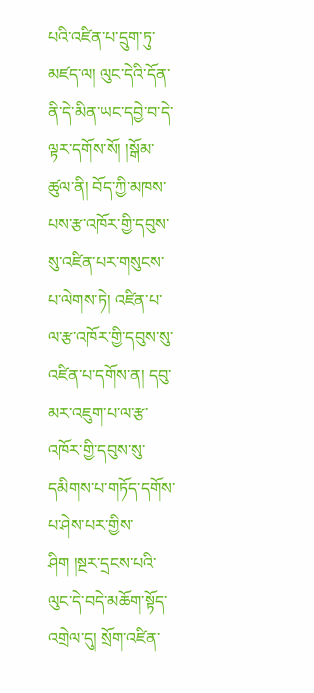པའི་འཛིན་པ་དྲུག་ཏུ་མཛད་ལ། ལུང་དེའི་དོན་ནི་དེ་མིན་ཡང་དབྱེ་བ་དེ་ལྟར་དགོས་སོ། །སྒོམ་ཚུལ་ནི། བོད་ཀྱི་མཁས་པས་རྩ་འཁོར་གྱི་དབུས་སུ་འཛིན་པར་གསུངས་པ་ལེགས་ཏེ། འཛིན་པ་ལ་རྩ་འཁོར་གྱི་དབུས་སུ་འཛིན་པ་དགོས་ན། དབུ་མར་འཇུག་པ་ལ་རྩ་འཁོར་གྱི་དབུས་སུ་དམིགས་པ་གཏོད་དགོས་པ་ཤེས་པར་གྱིས་ཤིག །སྔར་དྲངས་པའི་ལུང་དེ་བདེ་མཆོག་སྟོད་འགྲེལ་དུ། སྲོག་འཛིན་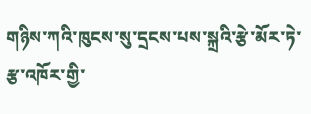གཉིས་ཀའི་ཁུངས་སུ་དྲངས་པས་སྐྲའི་རྩེ་མོར་ཏེ་རྩ་འཁོར་གྱི་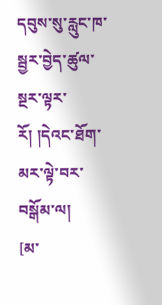དབུས་སུ་རླུང་ཁ་སྦྱར་བྱེད་ཚུལ་སྔར་ལྟར་རོ། །དེའང་ཐོག་མར་ལྟེ་བར་བསྒོམ་ལ།
[མ་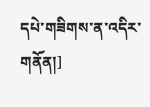དཔེ་གཟིགས་ན་འདིར་གནོན།]